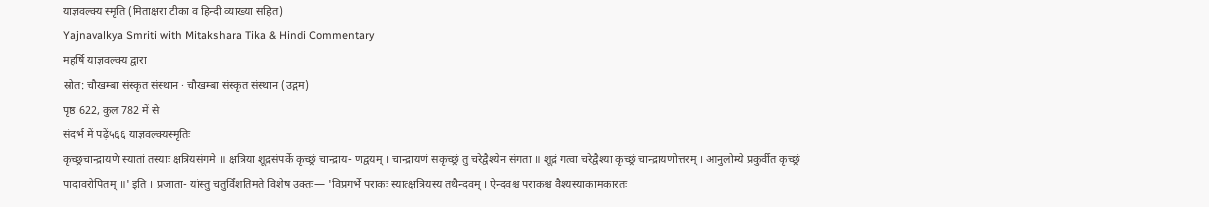याज्ञवल्क्य स्मृति (मिताक्षरा टीका व हिन्दी व्याख्या सहित)
Yajnavalkya Smriti with Mitakshara Tika & Hindi Commentary
महर्षि याज्ञवल्क्य द्वारा
स्रोत: चौखम्बा संस्कृत संस्थान · चौखम्बा संस्कृत संस्थान (उद्गम)
पृष्ठ 622, कुल 782 में से
संदर्भ में पढ़ें५६६ याज्ञवल्क्यस्मृतिः
कृच्छ्रचान्द्रायणे स्यातां तस्याः क्षत्रियसंगमे ॥ क्षत्रिया शूद्रसंपर्के कृच्छ्रं चान्द्राय- णद्वयम् । चान्द्रायणं सकृच्छ्रं तु चरेद्वैश्येन संगता ॥ शूद्रं गत्वा चरेद्वैश्या कृच्छ्रं चान्द्रायणोत्तरम् । आनुलोम्ये प्रकुर्वीत कृच्छ्रं पादावरोपितम् ॥' इति । प्रजाता- यांस्तु चतुर्विंशतिमते विशेष उक्तः— 'विप्रगर्भे पराकः स्यात्क्षत्रियस्य तथैन्दवम् । ऐन्दवश्च पराकश्च वैश्यस्याकामकारतः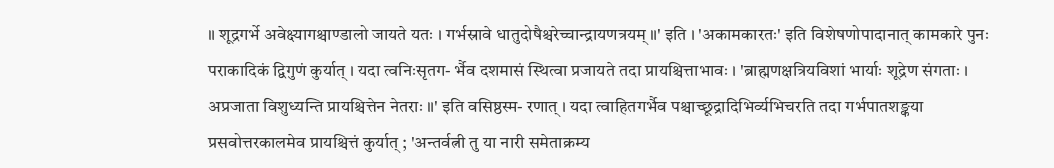॥ शूद्रगर्भे अवेक्ष्यागश्चाण्डालो जायते यतः । गर्भस्रावे धातुदोषैश्चरेच्चान्द्रायणत्रयम् ॥' इति । 'अकामकारतः' इति विशेषणोपादानात् कामकारे पुनः पराकादिकं द्विगुणं कुर्यात् । यदा त्वनिःसृतग- र्भैव दशमासं स्थित्वा प्रजायते तदा प्रायश्चित्ताभावः । 'ब्राह्मणक्षत्रियविशां भार्याः शूद्रेण संगताः । अप्रजाता विशुध्यन्ति प्रायश्चित्तेन नेतराः ॥' इति वसिष्ठस्म- रणात् । यदा त्वाहितगर्भैव पश्चाच्छूद्रादिभिर्व्यभिचरति तदा गर्भपातशङ्कया प्रसवोत्तरकालमेव प्रायश्चित्तं कुर्यात् ; 'अन्तर्वत्नी तु या नारी समेताक्रम्य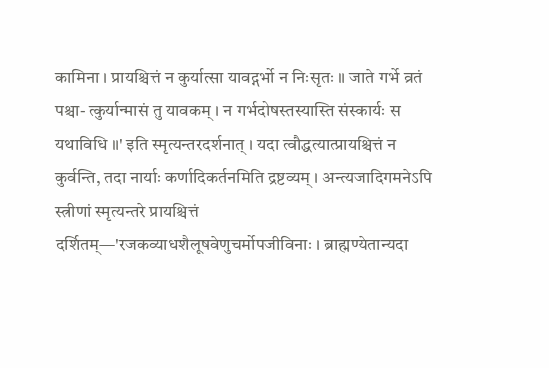कामिना । प्रायश्चित्तं न कुर्यात्सा यावद्गर्भो न निःसृतः ॥ जाते गर्भे व्रतं पश्चा- त्कुर्यान्मासं तु यावकम् । न गर्भदोषस्तस्यास्ति संस्कार्यः स यथाविधि ॥' इति स्मृत्यन्तरदर्शनात् । यदा त्वौद्धत्यात्प्रायश्चित्तं न कुर्वन्ति, तदा नार्याः कर्णादिकर्तनमिति द्रष्टव्यम् । अन्त्यजादिगमनेऽपि स्त्रीणां स्मृत्यन्तरे प्रायश्चित्तं दर्शितम्—'रजकव्याधशैलूषवेणुचर्मोपजीविनाः । ब्राह्मण्येतान्यदा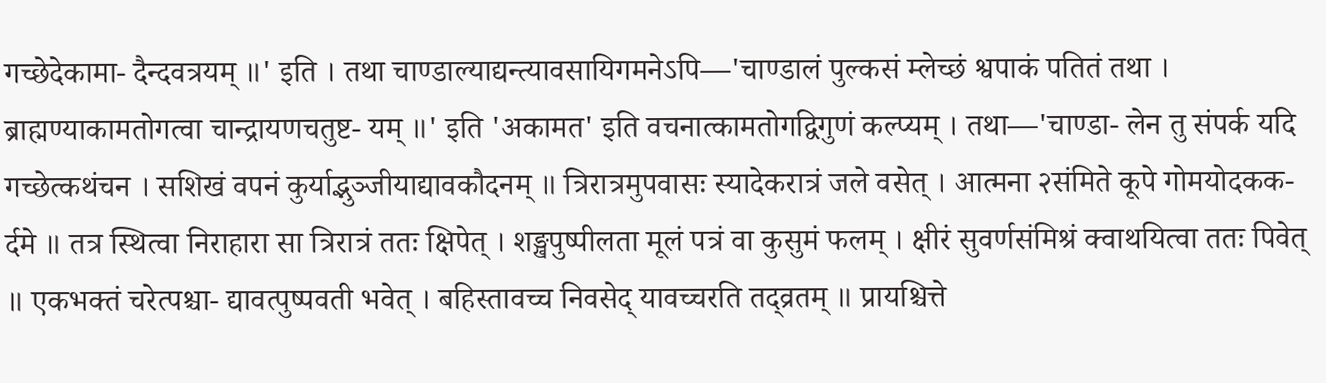गच्छेदेकामा- दैन्दवत्रयम् ॥' इति । तथा चाण्डाल्याद्यन्त्यावसायिगमनेऽपि—'चाण्डालं पुल्कसं म्लेच्छं श्वपाकं पतितं तथा । ब्राह्मण्याकामतोगत्वा चान्द्रायणचतुष्ट- यम् ॥' इति 'अकामत' इति वचनात्कामतोगद्विगुणं कल्प्यम् । तथा—'चाण्डा- लेन तु संपर्क यदि गच्छेत्कथंचन । सशिखं वपनं कुर्याद्भुञ्जीयाद्यावकौदनम् ॥ त्रिरात्रमुपवासः स्यादेकरात्रं जले वसेत् । आत्मना २संमिते कूपे गोमयोदकक- र्दमे ॥ तत्र स्थित्वा निराहारा सा त्रिरात्रं ततः क्षिपेत् । शङ्खपुष्पीलता मूलं पत्रं वा कुसुमं फलम् । क्षीरं सुवर्णसंमिश्रं क्वाथयित्वा ततः पिवेत् ॥ एकभक्तं चरेत्पश्चा- द्यावत्पुष्पवती भवेत् । बहिस्तावच्च निवसेद् यावच्चरति तद्व्रतम् ॥ प्रायश्चित्ते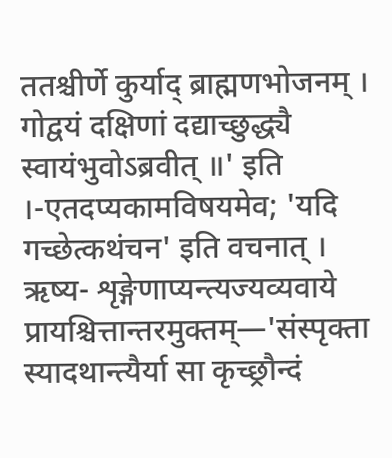ततश्चीर्णे कुर्याद् ब्राह्मणभोजनम् । गोद्वयं दक्षिणां दद्याच्छुद्ध्यै स्वायंभुवोऽब्रवीत् ॥' इति ।-एतदप्यकामविषयमेव; 'यदि गच्छेत्कथंचन' इति वचनात् । ऋष्य- शृङ्गेणाप्यन्त्यज्यव्यवाये प्रायश्चित्तान्तरमुक्तम्—'संस्पृक्ता स्यादथान्त्यैर्या सा कृच्छ्रौन्दं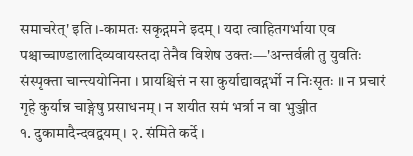समाचरेत्' इति ।-कामतः सकृद्गमने इदम् । यदा त्वाहितगर्भाया एव पश्चाच्चाण्डालादिव्यवायस्तदा तेनैव विशेष उक्तः—'अन्तर्वत्नी तु युवतिः संस्पृक्ता चान्त्ययोनिना । प्रायश्चित्तं न सा कुर्याद्यावद्गर्भो न निःसृतः ॥ न प्रचारं गृहे कुर्यान्न चाङ्गेषु प्रसाधनम् । न शयीत समं भर्त्रा न वा भुञ्जीत
१. दुकामादैन्दवद्वयम् । २. संमिते कर्दे ।